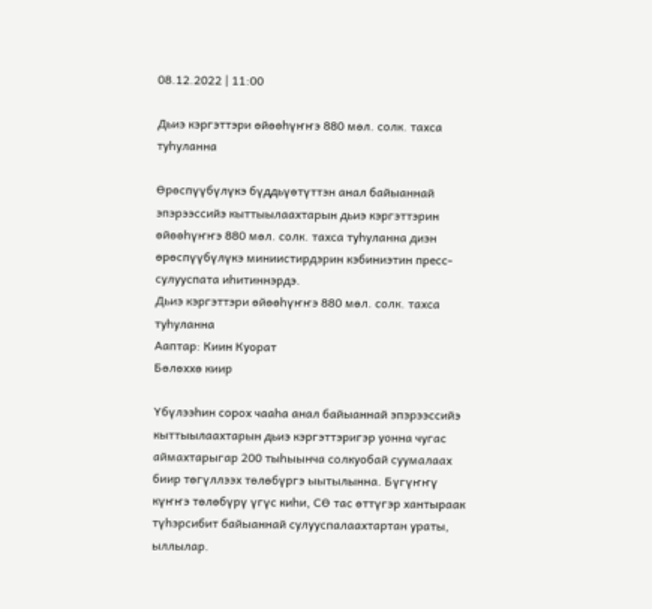08.12.2022 | 11:00

Дьиэ кэргэттэри өйөөһүҥҥэ 880 мөл. солк. тахса туһуланна

Өрөспүүбүлүкэ бүддьүөтүттэн анал байыаннай эпэрээссийэ кыттыылаахтарын дьиэ кэргэттэрин өйөөһүҥҥэ 880 мөл. солк. тахса туһуланна диэн өрөспүүбүлүкэ миниистирдэрин кэбиниэтин пресс-сулууспата иһитиннэрдэ.
Дьиэ кэргэттэри өйөөһүҥҥэ 880 мөл. солк. тахса туһуланна
Ааптар: Киин Куорат
Бөлөххө киир

Үбүлээһин сорох чааһа анал байыаннай эпэрээссийэ кыттыылаахтарын дьиэ кэргэттэригэр уонна чугас аймахтарыгар 200 тыһыынча солкуобай суумалаах биир төгүллээх төлөбүргэ ыытылынна. Бүгүҥҥү күҥҥэ төлөбүрү үгүс киһи, СӨ тас өттүгэр хантыраак түһэрсибит байыаннай сулууспалаахтартан ураты, ыллылар.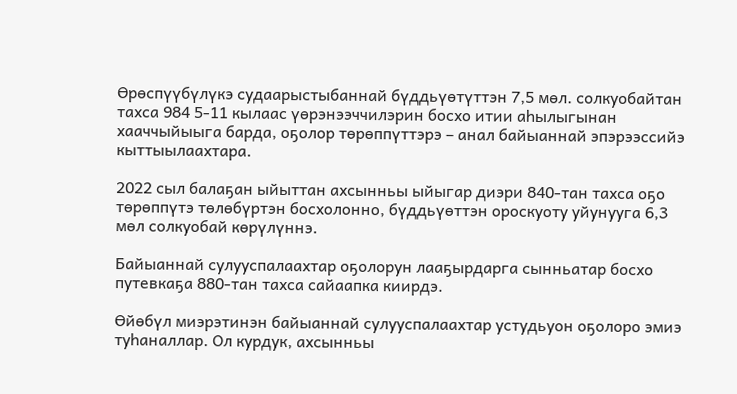Өрөспүүбүлүкэ судаарыстыбаннай бүддьүөтүттэн 7,5 мөл. солкуобайтан тахса 984 5-11 кылаас үөрэнээччилэрин босхо итии аһылыгынан хааччыйыыга барда, оҕолор төрөппүттэрэ – анал байыаннай эпэрээссийэ кыттыылаахтара.

2022 сыл балаҕан ыйыттан ахсынньы ыйыгар диэри 840-тан тахса оҕо төрөппүтэ төлөбүртэн босхолонно, бүддьүөттэн ороскуоту уйунууга 6,3 мөл солкуобай көрүлүннэ.

Байыаннай сулууспалаахтар оҕолорун лааҕырдарга сынньатар босхо путевкаҕа 880-тан тахса сайаапка киирдэ.

Өйөбүл миэрэтинэн байыаннай сулууспалаахтар устудьуон оҕолоро эмиэ туһаналлар. Ол курдук, ахсынньы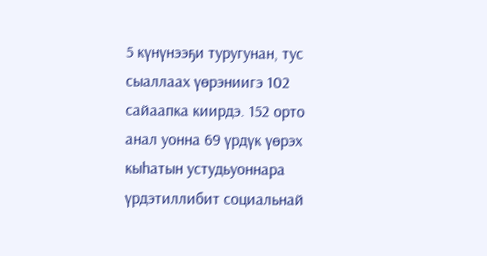5 күнүнээҕи туругунан, тус сыаллаах үөрэниигэ 102 сайаапка киирдэ. 152 орто анал уонна 69 үрдүк үөрэх кыһатын устудьуоннара үрдэтиллибит социальнай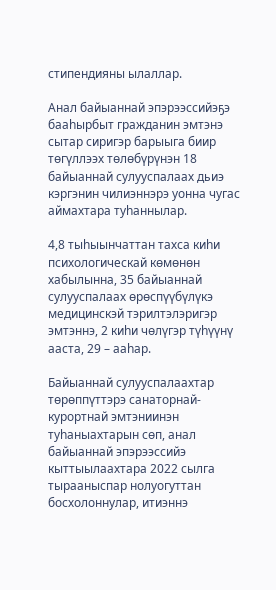стипендияны ылаллар.

Анал байыаннай эпэрээссийэҕэ бааһырбыт гражданин эмтэнэ сытар сиригэр барыыга биир төгүллээх төлөбүрүнэн 18 байыаннай сулууспалаах дьиэ кэргэнин чилиэннэрэ уонна чугас аймахтара туһаннылар.

4,8 тыһыынчаттан тахса киһи психологическай көмөнөн хабылынна, 35 байыаннай сулууспалаах өрөспүүбүлүкэ медицинскэй тэрилтэлэригэр эмтэннэ, 2 киһи чөлүгэр түһүүнү ааста, 29 – ааһар.

Байыаннай сулууспалаахтар төрөппүттэрэ санаторнай-курортнай эмтэниинэн туһаныахтарын сөп, анал байыаннай эпэрээссийэ кыттыылаахтара 2022 сылга тырааныспар нолуогуттан босхолоннулар, итиэннэ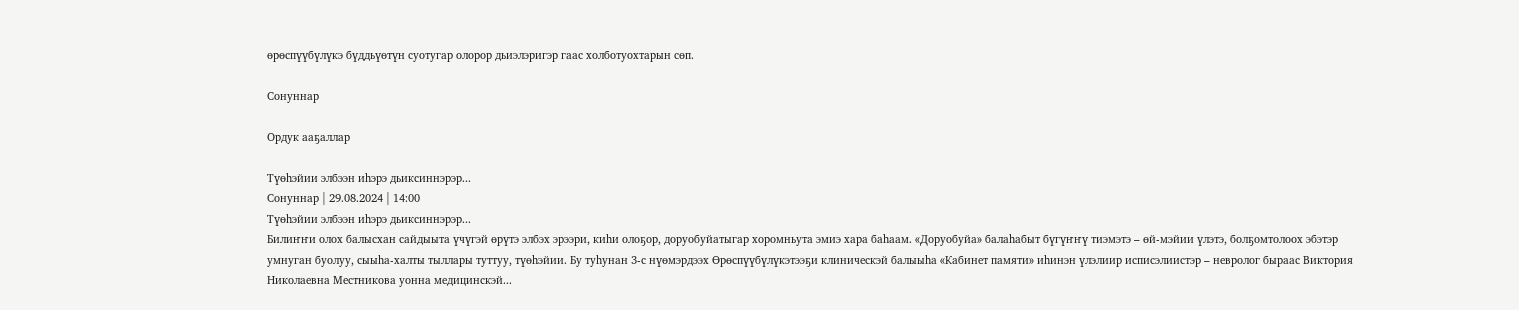өрөспүүбүлүкэ бүддьүөтүн суотугар олорор дьиэлэригэр гаас холботуохтарын сөп.

Сонуннар

Ордук ааҕаллар

Түөһэйии элбээн иһэрэ дьиксиннэрэр...
Сонуннар | 29.08.2024 | 14:00
Түөһэйии элбээн иһэрэ дьиксиннэрэр...
Билиҥҥи олох балысхан сайдыыта үчүгэй өрүтэ элбэх эрээри, киһи олоҕор, доруобуйатыгар хоромньута эмиэ хара баһаам. «Доруобуйа» балаһабыт бүгүҥҥү тиэмэтэ – өй-мэйии үлэтэ, болҕомтолоох эбэтэр умнуган буолуу, сыыһа-халты тыллары туттуу, түөһэйии. Бу туһунан 3-с нүөмэрдээх Өрөспүүбүлүкэтээҕи клиническэй балыыһа «Кабинет памяти» иһинэн үлэлиир исписэлиистэр – невролог быраас Виктория Николаевна Местникова уонна медицинскэй...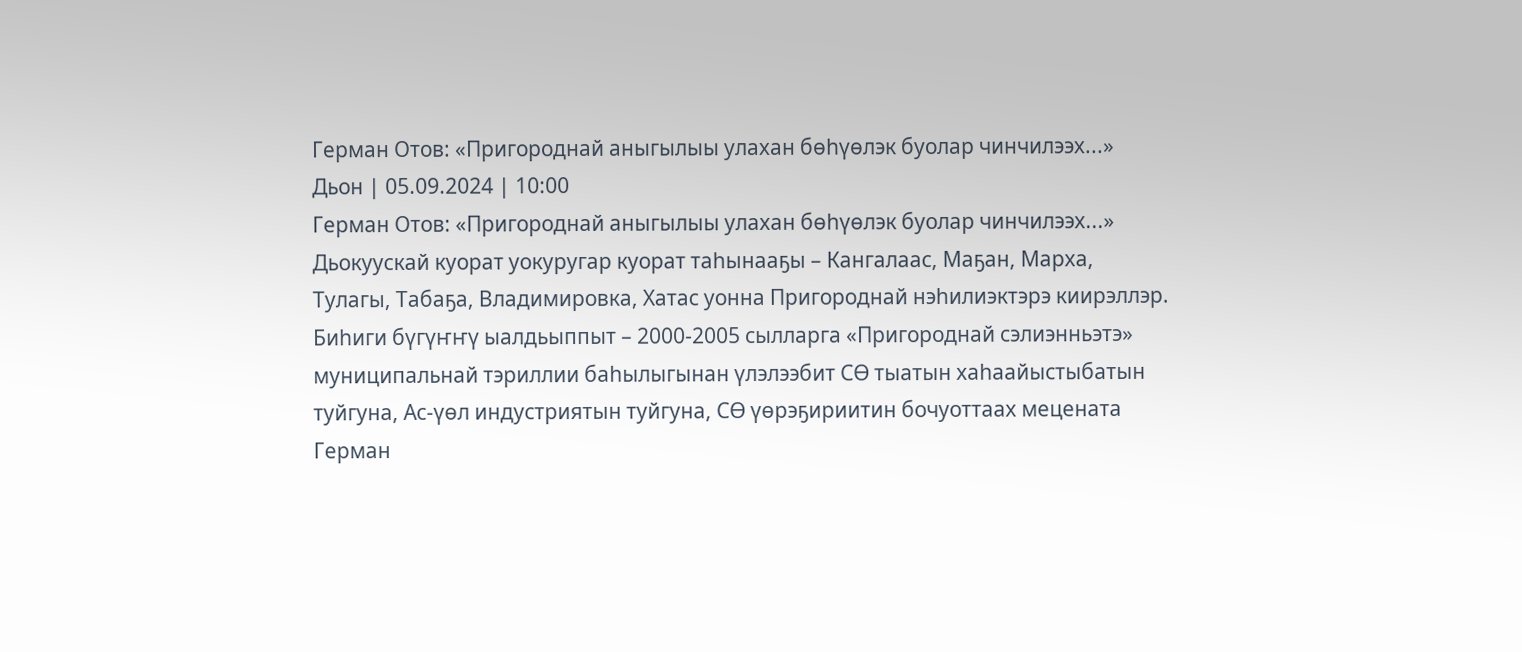Герман Отов: «Пригороднай аныгылыы улахан бөһүөлэк буолар чинчилээх...»
Дьон | 05.09.2024 | 10:00
Герман Отов: «Пригороднай аныгылыы улахан бөһүөлэк буолар чинчилээх...»
Дьокуускай куорат уокуругар куорат таһынааҕы – Кангалаас, Маҕан, Марха, Тулагы, Табаҕа, Владимировка, Хатас уонна Пригороднай нэһилиэктэрэ киирэллэр. Биһиги бүгүҥҥү ыалдьыппыт – 2000-2005 сылларга «Пригороднай сэлиэнньэтэ» муниципальнай тэриллии баһылыгынан үлэлээбит СӨ тыатын хаһаайыстыбатын туйгуна, Ас-үөл индустриятын туйгуна, СӨ үөрэҕириитин бочуоттаах мецената Герман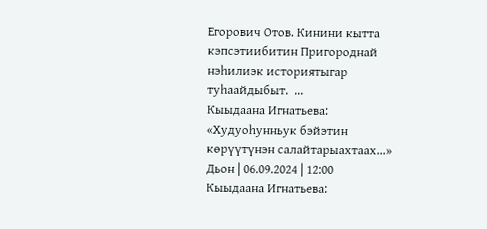Егорович Отов. Кинини кытта  кэпсэтиибитин Пригороднай нэһилиэк историятыгар туһаайдыбыт.  ...
Кыыдаана Игнатьева:  «Худуоһунньук бэйэтин көрүүтүнэн салайтарыахтаах...»
Дьон | 06.09.2024 | 12:00
Кыыдаана Игнатьева: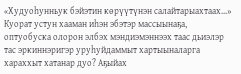«Худуоһунньук бэйэтин көрүүтүнэн салайтарыахтаах...»
Куорат устун хааман иһэн эбэтэр массыынаҕа, оптуобуска олорон элбэх мэндиэмэннээх таас дьиэлэр тас эркиннэригэр уруһуйдаммыт хартыыналарга хараххыт хатанар дуо? Аҕыйах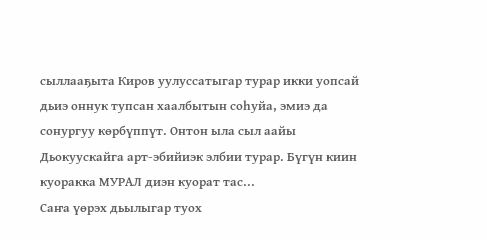сыллааҕыта Киров уулуссатыгар турар икки уопсай дьиэ оннук тупсан хаалбытын соһуйа, эмиэ да сонургуу көрбүппүт. Онтон ыла сыл аайы Дьокуускайга арт-эбийиэк элбии турар. Бүгүн киин куоракка МУРАЛ диэн куорат тас...
Саҥа үөрэх дьылыгар туох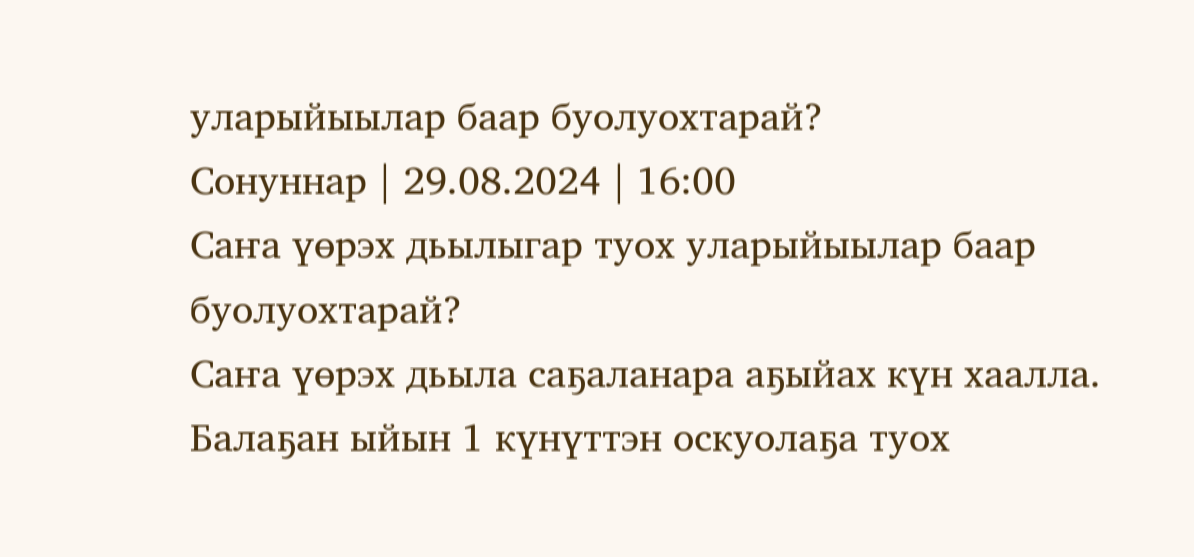уларыйыылар баар буолуохтарай?
Сонуннар | 29.08.2024 | 16:00
Саҥа үөрэх дьылыгар туох уларыйыылар баар буолуохтарай?
Саҥа үөрэх дьыла саҕаланара аҕыйах күн хаалла. Балаҕан ыйын 1 күнүттэн оскуолаҕа туох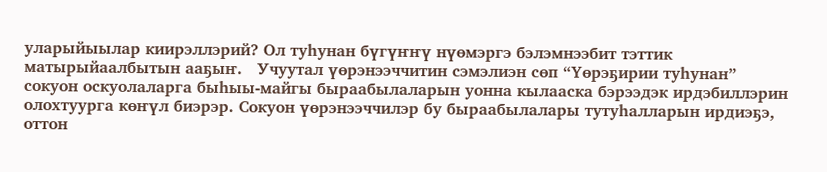уларыйыылар киирэллэрий? Ол туһунан бүгүҥҥү нүөмэргэ бэлэмнээбит тэттик матырыйаалбытын ааҕыҥ.   Учуутал үөрэнээччитин сэмэлиэн сөп “Үөрэҕирии туһунан” сокуон оскуолаларга быһыы-майгы быраабылаларын уонна кылааска бэрээдэк ирдэбиллэрин олохтуурга көҥүл биэрэр. Сокуон үөрэнээччилэр бу быраабылалары тутуһалларын ирдиэҕэ, оттон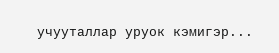учууталлар уруок кэмигэр...